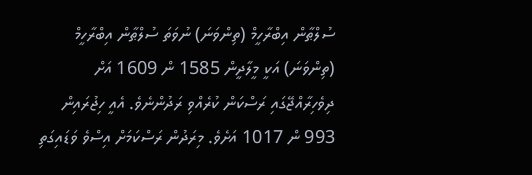ސުލްޠާން އިބްރާހީމް (ތިންވަނަ) ނުވަތަ ސުލްޠާން އިބްރާހީމް (ތިންވަނަ) އަކީ މީލާދީން 1585 ން 1609 އަށް ދިވެހިރާއްޖޭގައި ރަސްކަން ކުރެއްވި ރަދުންނެވެ. އެއީ ހިޖުރައިން 993 ން 1017 އަށެވެ. މިރަދުން ރަސްކަމަށް އިސްވެ ވަޑައިގަތި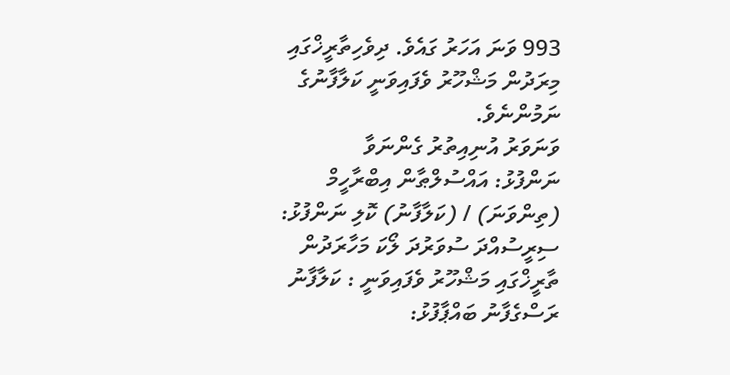993 ވަނަ އަހަރު ގައެވެ. ދިވެހިތާރީޚްގައި މިރަދުން މަޝްހޫރު ވެފައިވަނީ ކަލާފާނުގެ ނަމުންނެވެ.
ވަނަވަރު އުނިއިތުރު ގެންނަވާ
ނަންފުޅު: އައްސުލްޠާން އިބްރާހީމް (ތިންވަނަ) / (ކަލާފާނު) ކޮލި ނަންފުޅު: ސިރީސުއްދަ ސުވަރުދަ ލޯކަ މަހާރަދުން ތާރީޚްގައި މަޝްހޫރު ވެފައިވަނީ : ކަލާފާނު ރަސްގެފާނު ބައްޕާފުޅު: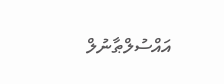އައްސުލްޠާނުލް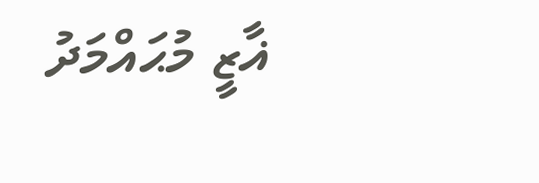ޣާޒީ މުޙައްމަދު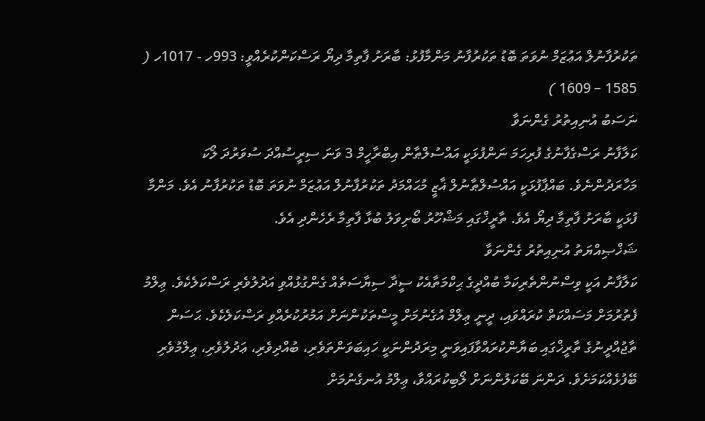ތަކުރުފާނުލް އަޢުޒަމް ނުވަތަ ބޮޑު ތަކުރުފާނު މަންމާފުޅު: ބާރަށު ފާތިމާ ދިޔޯ ރަސްކަންކުރެއްވީ: 993ހ - 1017ހ ( 1585 – 1609 )
ނަސަބު އުނިއިތުރު ގެންނަވާ
ކަލާފާނު ރަސްގެފާނުގެ ފުރިހަމަ ނަންފުޅަކީ އައްސުލްޠާން އިބްރާހީމް 3 ވަނަ ސިރީސުއްދަ ސުވަރުދަ ލޯކަ މަހާރަދުންނެވެ. ބައްޕާފުޅަކީ އައްސުލްޠާނުލް ޣާޒީ މުޙައްމަދު ތަކުރުފާނުލް އަޢުޒަމް ނުވަތަ ބޮޑު ތަކުރުފާނު އެވެ. މަންމާ ފުޅަކީ ބާރަށު ފާތިމާ ދިޔޯ އެވެ. ތާރީޚްގައި މަޝްހޫރު ބޯށިވަލު ބުޅާ ފާތިމާ ރެހެންދި އެވެ.
ޝަޚްޞިއްޔަތު އުނިއިތުރު ގެންނަވާ
ކަލާފާނު އަކީ ވިސްނުންތެރިކަމާ ބުއްދީގެ ޙިކްމަތާއެކު ސީދާ ސިޔާސަތެއް ގެންގުޅުއްވި އަދުލުވެރި ރަސްކަލެކެވެ. ޢިލްމު ފެތުރުމަށް މަސައްކަތް ކުރައްވައި، ދީނީ ޢިލްމް އުގެނުމަށް މީސްތަކުންނަށް އަމުރުކުރެއްވި ރަސްކަލެކެވެ. ޙަސަން ތާޖުއްދީނުގެ ތާރީޚްގައި ބަޔާންކުރައްވާފައިވަނީ މިރަދުންނަކީ ހައިބަވަންތަވެރި، ބުއްދިވެރި، ޢަދުލުވެރި، ޢިލްމުވެރި ބޭފުޅެއްކަމަށެވެ. ދަންނަ ބޭކަލުންނަށް ލޯބިކުރައްވާ، ޢިލްމު އުނގެނުމަށް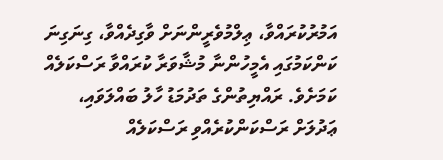އަމުރުކުރައްވާ، ޢިލްމުވެރީންނަށް ވާގިދެއްވާ، ގިނަގިނަ ކަންކަމުގައި އެމީހުންނާ މުޝާވަރާ ކުރައްވާ ރަސްކަލެއް ކަމަށެވެ. ރައްޔިތުންގެ ތަދުމަޑު ހާލު ބައްލަވައި، ޢަދުލަށް ރަސްކަންކުރެއްވި ރަސްކަލެއް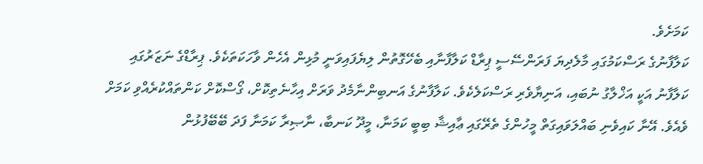ކަމަށެވެ.
ކަލާފާނުގެ ރަސްކަމުގައި މާލެދިޔަ ފަރަންސޭސީ ޕިރާޑް ކަލާފާނާއި ބެހޭގޮތުން ލިޔެފައިވަނީ މުޅިން އެހެން ވާހަކަތަކެވެ. ޕިރާޑްގެ ނަޒަރުގައި ކަލާފާނު އަކީ އަޚްލާގު ނުބައި، އަނިޔާވެރި ރަސްކަލެކެވެ. ކަލާފާނުގެ އަނބިންނާމެދު ވަރަށް އިހާނެތިކޮށް، ގޯސްކޮށް ކަންތައްކުރެއްވި ކަމަށް ވެއެވެ. އޭނާ ކައިވެނި ބައްލަވައިގަތް މީހުންގެ ތެރޭގައި ޢާއިޝާ ބިބީ ކަމަނާ، މީދޫ ކަނބާ، ނާޞިރާ ކަމަނާ ފަދަ ބޭބޭފުޅުން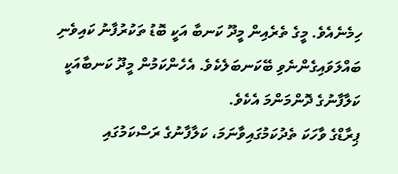ހިމެނެއެވެ. މީގެ ތެރެއިން މީދޫ ކަނބާ އަކީ ބޮޑު ތަކުރުފާނު ކައިވެނި ބައްލަވައިގެންނެވި ބޭކަނބަލެކެވެ. އެހެންކަމުން މީދޫ ކަނބާއަކީ ކަލާފާނުގެ ދޮންމަންމަ އެކެވެ.
ޕިރާޑްގެ ވާހަކަ ތެދުކަމުގައިވާނަމަ، ކަލާފާނުގެ ރަސްކަމުގައި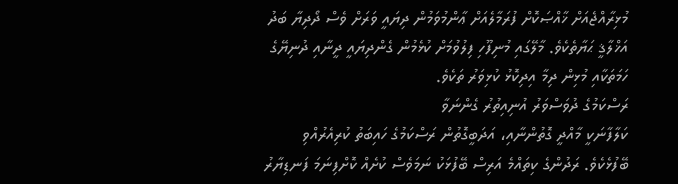މުޅިރާއްޖެއަށް ޚާއްޞަކޮށް ފުރަމާލެއަށް ޢާންމުވަމުން ދިޔައީ ވަރަށް ވެސް ދޯދިޔާ ބަދު އަޚްލާޤީ ޙަޔާތެކެވެ. މާލޭގައި މުނިފޫހި ފިލުވުމަށް ކުޅެމުން ގެންދިޔައީ ދީނާއި ދުނިޔޭގެ ހަމަތަކާއި މުޅިން ދިމާ އިދިކޮޅު ކުޅިވަރު ތަކެވެ.
ރަސްކަމުގެ ދުވަސްވަރު އުނިއިތުރު ގެންނަވާ
ކަލާފާނަކީ މާއްދީ ގޮތުންނާއި، އަދަބީގޮތުން ރަސްކަމުގެ ހައިބަތު ކުރިއެރުއްވި ބޭފުޅެކެވެ. ރަދުންގެ ކިތައްމެ އަރިސް ބޭފުޅަކު ނަމަވެސް ކުށެއް ކޮށްފިނަމަ ފަނޑިޔާރު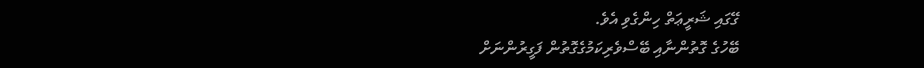ގޭގައި ޝަރީޢަތް ހިންގެވި އެވެ.
ބޭހުގެ ގޮތުންނާއި ބޭސްވެރިކަމުގެގޮތުން ފަގީރުންނަށް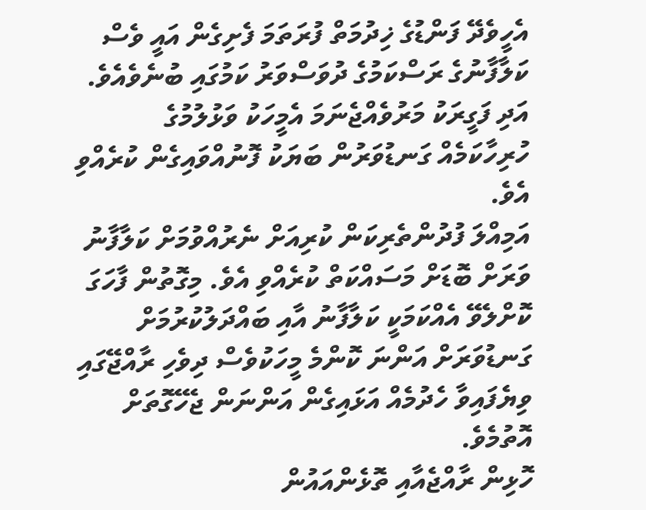އެހީވެދޭ ފަންޑުގެ ޚިދުމަތް ފުރަތަމަ ފެށިގެން އައީ ވެސް ކަލާފާނުގެ ރަސްކަމުގެ ދުވަސްވަރު ކަމުގައި ބުނެވެއެވެ. އަދި ފަގީރަކު މަރުވެއްޖެނަމަ އެމީހަކު ވަޅުލުމުގެ ހުރިހާކަމެއް ގަނޑުވަރުން ބަޔަކު ފޮނުއްވައިގެން ކުރެއްވި އެވެ.
އަމިއްލަ ފުދުންތެރިކަން ކުރިއަށް ނެރުއްވުމަށް ކަލާފާނު ވަރަށް ބޮޑަށް މަސައްކަތް ކުރެއްވި އެވެ. މިގޮތުން ފާހަގަ ކޮށްލެވޭ އެއްކަމަކީ ކަލާފާނު އާއި ބައްދަލުކުރުމަށް ގަނޑުވަރަށް އަންނަ ކޮންމެ މީހަކުވެސް ދިވެހި ރާއްޖޭގައި ވިޔެފައިވާ ހެދުމެއް އަޅައިގެން އަންނަން ޖެހޭގޮތަށް އޮތުމެވެ.
ހޮޅިން ރާއްޖެއާއި ތޮޅެންއައުން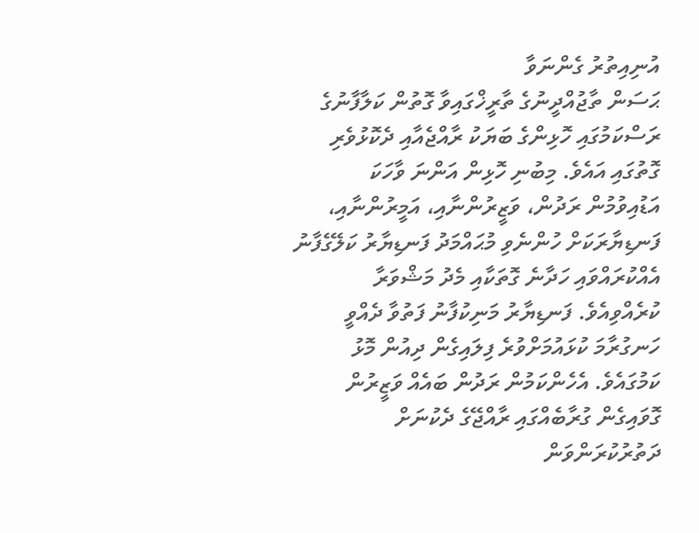އުނިއިތުރު ގެންނަވާ
ޙަސަން ތާޖުއްދީނުގެ ތާރީޚްގައިވާ ގޮތުން ކަލާފާނުގެ ރަސްކަމުގައި ހޮޅިންގެ ބަޔަކު ރާއްޖެއާއި ދެކޮޅުވެރި ގޮތުގައި އައެވެ. މިބުނި ހޮޅިން އަންނަ ވާހަކަ އަޑުއިވުމުން ރަދުން، ވަޒީރުންނާއި، އަމީރުންނާއި، ފަނޑިޔާރަކަށް ހުންނެވި މުޙައްމަދު ފަނޑިޔާރު ކަލޭގެފާނު އެއްކުރައްވައި ހަދާނެ ގޮތަކާއި މެދު މަޝްވަރާ ކުރެއްވިއެވެ. ފަނޑިޔާރު މަނިކުފާނު ފަތުވާ ދެއްވީ ހަނގުރާމަ ކުޅައުމަށްވުރެ ފިލައިގެން ދިއުން މޮޅު ކަމުގައެވެ. އެހެންކަމުން ރަދުން ބައެއް ވަޒީރުން ގޮވައިގެން ގުރާބެއްގައި ރާއްޖޭގެ ދެކުނަށް ދަތުރުކުރަންވަން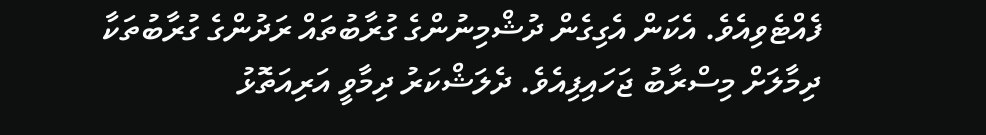ފެއްޓެވިއެވެ. އެކަން އެގިގެން ދުޝްމިނުންގެ ގުރާބުތައް ރަދުންގެ ގުރާބުތަކާ ދިމާލަށް މިސްރާބު ޖަހައިފިއެވެ. ދެލަޝްކަރު ދިމާވީ އަރިއަތޮޅު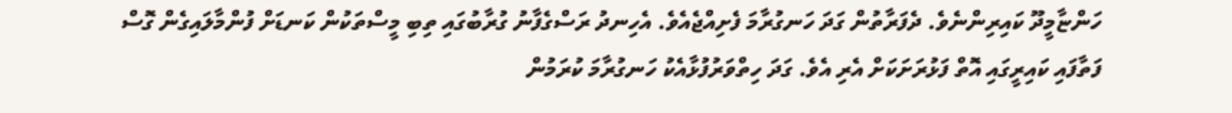ހަންޏާމީދޫ ކައިރިންނެވެ. ދެފަރާތުން ގަދަ ހަނގުރާމަ ފެށިއްޖެއެވެ. އެހިނދު ރަސްގެފާނު ގުރާބުގައި ތިބި މީސްތަކުން ކަނޑަށް ފުންމާލައިގެން ގޮސް ފަތާފައި ކައިރީގައި އޮތް ފަޅުރަށަކަށް އެރި އެވެ. ގަދަ ހިތްވަރުފުޅާއެކު ހަނގުރާމަ ކުރަމުން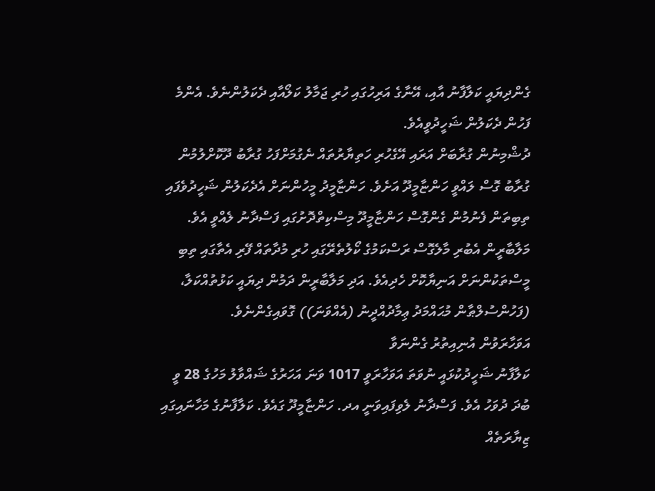ގެންދިޔައީ ކަލާފާނު އާއި، އޭނާގެ އަރިހުގައި ހުރި ޖަމާލު ކަލޯއާއި ދެކަލުންނެވެ. އެންމެ ފަހުން ދެކަލުން ޝަހީދުވީއެވެ.
ދުޝްމިނުން ގުރާބަށް އަރައި އޭގެހުރި ހަތިޔާރުތައް ނެގުމަށްފަހު ގުރާބު ދޫކޮށްލުމުން ގުރާބު ގޮސް ލައްވީ ހަންޏާމީދޫ އަށެވެ. ހަންޏާމީދު މީހުންނަށް އެދެކަލުން ޝަހީދުވެފައި ތިބިތަން ފެނުމުން ގެންގޮސް ހަންޏާމީދޫ މިސްކިތްދޮށުގައި ފަސްދާނު ލެއްވީ އެވެ.
މަލާބާރީން އެބުރި މާލެގޮސް ރަސްކަމުގެ ކޯލުތެރޭގައި ހުރި މުދާތައް ފޭރި އެތާގައި ތިބި މީސްތަކުންނަށް އަނިޔާކޮށް ހެދިއެވެ. އަދި މަލާބާރީން ދަމުން ދިޔައީ ކަޅުތުއްކަލާ، (ފަހުންސުލްޠާން މުޙައްމަދު ޢިމާދުއްދީނު (އެއްވަނަ)) ގޮވައިގެންނެވެ.
އަވަހާރަވުން އުނިއިތުރު ގެންނަވާ
ކަލާފާނު ޝަހީދުކުޅައީ ނުވަތަ އަވަހާރަވީ 1017 ވަނަ އަހަރުގެ ޝައްވާލު މަހުގެ 28 ވީ ބުދަ ދުވަހު އެވެ. ފަސްދާނު ލެވިފައިވަނީ އދ. ހަންޏާމީދޫ ގައެވެ. ކަލާފާނުގެ މަހާނައިގައި ޒިޔާރަތެއް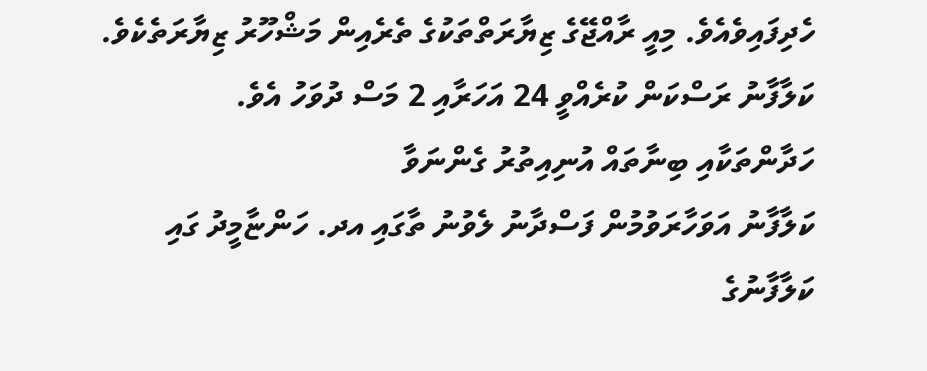ހެދިފައިވެއެވެ. މިއީ ރާއްޖޭގެ ޒިޔާރަތްތަކުގެ ތެރެއިން މަޝްހޫރު ޒިޔާރަތެކެވެ. ކަލާފާނު ރަސްކަން ކުރެއްވީ 24 އަހަރާއި 2 މަސް ދުވަހު އެވެ.
ހަދާންތަކާއި ބިނާތައް އުނިއިތުރު ގެންނަވާ
ކަލާފާނު އަވަހާރަވުމުން ފަސްދާނު ލެވުނު ތާގައި އދ. ހަންޏާމީދު ގައި ކަލާފާނުގެ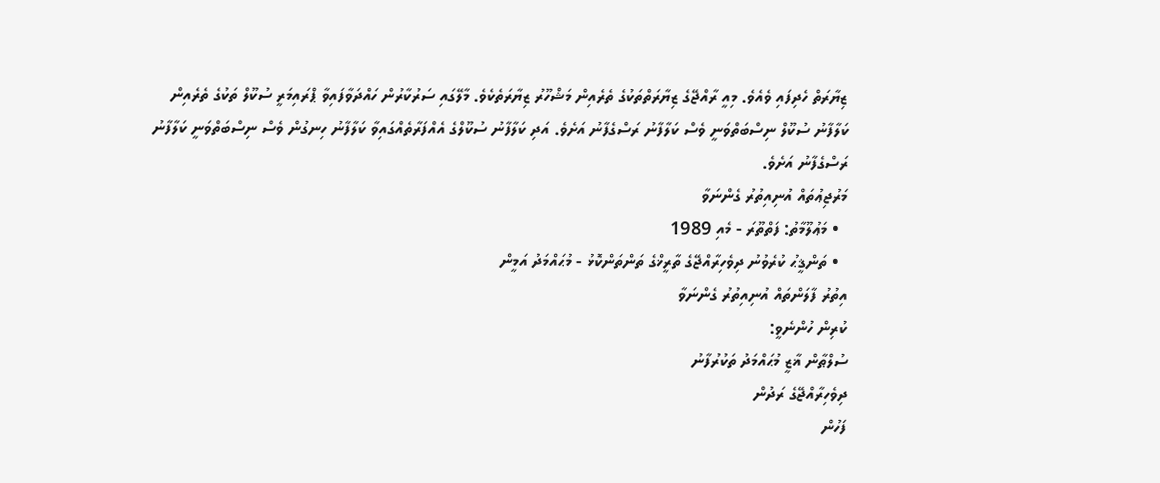ޒިޔާރަތް ހެދިފައި ވެއެވެ. މިއީ ރާއްޖޭގެ ޒިޔާރަތްތަކުގެ ތެރެއިން މަޝްހޫރު ޒިޔާރަތެކެވެ. މާލޭގައި ސަރުކާރުން ހައްދަވާފައިވާ ޕްރައިމަރީ ސުކޫލް ތަކުގެ ތެރެއިން ކަލާފާނު ސުކޫލް ނިސްބަތްވަނީ ވެސް ކަލާފާނު ރަސްގެފާނު އަށެވެ. އަދި ކަލާފާނު ސުކޫލްގެ އެއްފަރާތެއްގައިވާ ކަލާފާނު ހިނގުން ވެސް ނިސްބަތްވަނީ ކަލާފާނު ރަސްގެފާނު އަށެވެ.
މަރުޖިޢުތައް އުނިއިތުރު ގެންނަވާ
  • މަޢުލޫމާތު: ފަތްތޫރަ - މެއި 1989
  • ތަންޤީޙު ކުރެވުނު ދިވެހިރާއްޖޭގެ ތާރީޚްގެ ތަންތަންކޮޅު - މުޙައްމަދު އަމީން
އިތުރު ފާލަންތައް އުނިއިތުރު ގެންނަވާ
ކުރިން ހުންނެވީ:
ސުލްޠާން ޣާޒީ މުޙައްމަދު ތަކުރުފާނު
ދިވެހިރާއްޖޭގެ ރަދުން
ފަހުން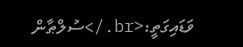ވަޑައިގަތީ:<br./>ސުލްޠާން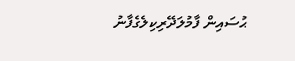ޙުސައިން ފާމުލަދޭރިކިލެގެފާނު